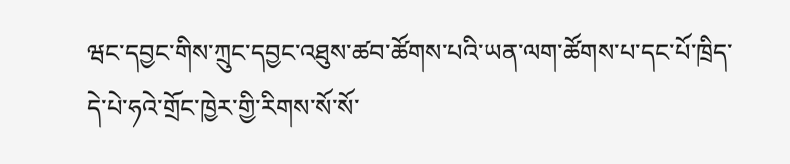ཝང་དབྱང་གིས་ཀྲུང་དབྱང་འཐུས་ཚབ་ཚོགས་པའི་ཡན་ལག་ཚོགས་པ་དང་པོ་ཁྲིད་དེ་པེ་ཧའེ་གྲོང་ཁྱེར་གྱི་རིགས་སོ་སོ་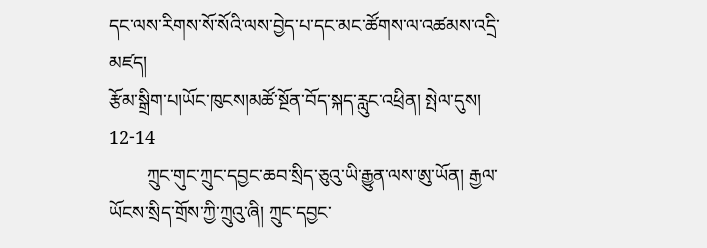དང་ལས་རིགས་སོ་སོའི་ལས་བྱེད་པ་དང་མང་ཚོགས་ལ་འཚམས་འདྲི་མཛད།
རྩོམ་སྒྲིག་པ།ཡོང་ཁུངས།མཚོ་སྔོན་བོད་སྐད་རླུང་འཕྲིན། སྤེལ་དུས། 12-14
        ཀྲུང་གུང་ཀྲུང་དབྱང་ཆབ་སྲིད་ཅུའུ་ཡི་རྒྱུན་ལས་ཨུ་ཡོན། རྒྱལ་ཡོངས་སྲིད་གྲོས་ཀྱི་ཀྲུའུ་ཞི། ཀྲུང་དབྱང་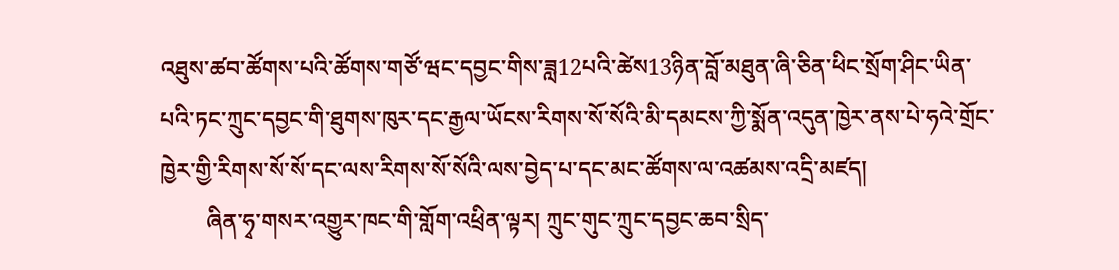འཐུས་ཚབ་ཚོགས་པའི་ཚོགས་གཙོ་ཝང་དབྱང་གིས་ཟླ12པའི་ཚེས13ཉིན་བློ་མཐུན་ཞི་ཅིན་ཕིང་སྲོག་ཤིང་ཡིན་པའི་ཏང་ཀྲུང་དབྱང་གི་ཐུགས་ཁུར་དང་རྒྱལ་ཡོངས་རིགས་སོ་སོའི་མི་དམངས་ཀྱི་སྨོན་འདུན་ཁྱེར་ནས་པེ་ཧའེ་གྲོང་ཁྱེར་གྱི་རིགས་སོ་སོ་དང་ལས་རིགས་སོ་སོའི་ལས་བྱེད་པ་དང་མང་ཚོགས་ལ་འཚམས་འདྲི་མཛད།
        ཞིན་ཧྭ་གསར་འགྱུར་ཁང་གི་གློག་འཕྲིན་ལྟར། ཀྲུང་གུང་ཀྲུང་དབྱང་ཆབ་སྲིད་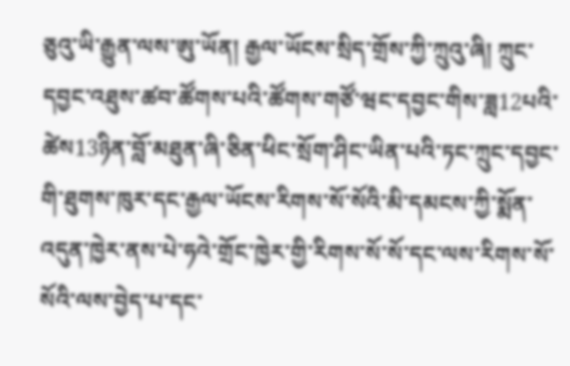ཅུའུ་ཡི་རྒྱུན་ལས་ཨུ་ཡོན། རྒྱལ་ཡོངས་སྲིད་གྲོས་ཀྱི་ཀྲུའུ་ཞི། ཀྲུང་དབྱང་འཐུས་ཚབ་ཚོགས་པའི་ཚོགས་གཙོ་ཝང་དབྱང་གིས་ཟླ12པའི་ཚེས13ཉིན་བློ་མཐུན་ཞི་ཅིན་ཕིང་སྲོག་ཤིང་ཡིན་པའི་ཏང་ཀྲུང་དབྱང་གི་ཐུགས་ཁུར་དང་རྒྱལ་ཡོངས་རིགས་སོ་སོའི་མི་དམངས་ཀྱི་སྨོན་འདུན་ཁྱེར་ནས་པེ་ཧའེ་གྲོང་ཁྱེར་གྱི་རིགས་སོ་སོ་དང་ལས་རིགས་སོ་སོའི་ལས་བྱེད་པ་དང་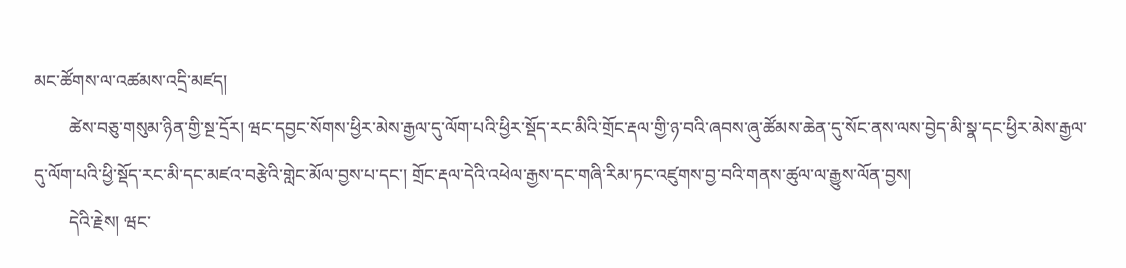མང་ཚོགས་ལ་འཚམས་འདྲི་མཛད།
        ཚེས་བཅུ་གསུམ་ཉིན་གྱི་སྔ་དྲོར། ཝང་དབྱང་སོགས་ཕྱིར་མེས་རྒྱལ་དུ་ལོག་པའི་ཕྱིར་སྡོད་རང་མིའི་གྲོང་རྡལ་གྱི་ཉ་བའི་ཞབས་ཞུ་ཚོམས་ཆེན་དུ་སོང་ནས་ལས་བྱེད་མི་སྣ་དང་ཕྱིར་མེས་རྒྱལ་དུ་ལོག་པའི་ཕྱི་སྡོད་རང་མི་དང་མཛའ་བརྩེའི་གླེང་མོལ་བྱས་པ་དང་། གྲོང་རྡལ་དེའི་འཕེལ་རྒྱས་དང་གཞི་རིམ་ཏང་འཛུགས་བྱ་བའི་གནས་ཚུལ་ལ་རྒྱུས་ལོན་བྱས།
        དེའི་རྗེས། ཝང་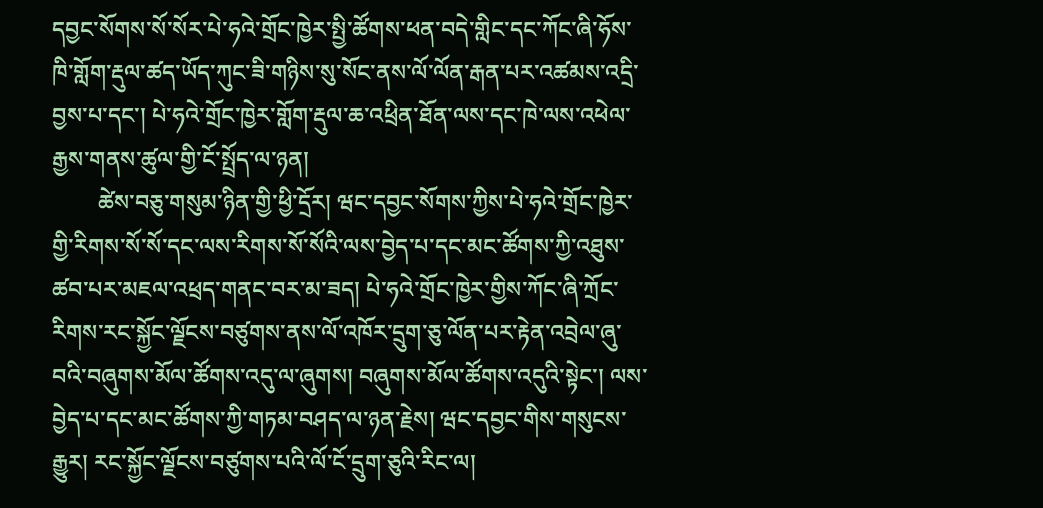དབྱང་སོགས་སོ་སོར་པེ་ཧའེ་གྲོང་ཁྱེར་སྤྱི་ཚོགས་ཕན་བདེ་གླིང་དང་ཀོང་ཞི་ཧོས་ཁི་གློག་རྡུལ་ཚད་ཡོད་ཀུང་ཟི་གཉིས་སུ་སོང་ནས་ལོ་ལོན་རྒན་པར་འཚམས་འདྲི་བྱས་པ་དང་། པེ་ཧའེ་གྲོང་ཁྱེར་གློག་རྡུལ་ཆ་འཕྲིན་ཐོན་ལས་དང་ཁེ་ལས་འཕེལ་རྒྱས་གནས་ཚུལ་གྱི་ངོ་སྤྲོད་ལ་ཉན།
        ཚེས་བཅུ་གསུམ་ཉིན་གྱི་ཕྱི་དྲོར། ཝང་དབྱང་སོགས་ཀྱིས་པེ་ཧའེ་གྲོང་ཁྱེར་གྱི་རིགས་སོ་སོ་དང་ལས་རིགས་སོ་སོའི་ལས་བྱེད་པ་དང་མང་ཚོགས་ཀྱི་འཐུས་ཚབ་པར་མཇལ་འཕྲད་གནང་བར་མ་ཟད། པེ་ཧའེ་གྲོང་ཁྱེར་གྱིས་ཀོང་ཞི་ཀྲོང་རིགས་རང་སྐྱོང་ལྗོངས་བཙུགས་ནས་ལོ་འཁོར་དྲུག་ཅུ་ལོན་པར་རྟེན་འབྲེལ་ཞུ་བའི་བཞུགས་མོལ་ཚོགས་འདུ་ལ་ཞུགས། བཞུགས་མོལ་ཚོགས་འདུའི་སྟེང་། ལས་བྱེད་པ་དང་མང་ཚོགས་ཀྱི་གཏམ་བཤད་ལ་ཉན་རྗེས། ཝང་དབྱང་གིས་གསུངས་རྒྱུར། རང་སྐྱོང་ལྗོངས་བཙུགས་པའི་ལོ་ངོ་དྲུག་ཅུའི་རིང་ལ།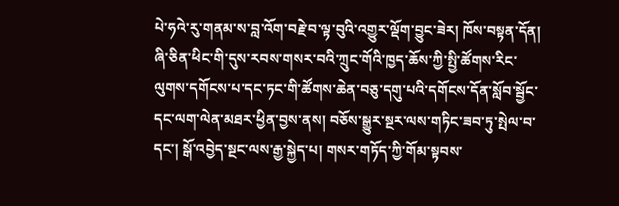པེ་ཧའེ་རུ་གནམ་ས་བླ་འོག་བརྗེ་བ་ལྟ་བུའི་འགྱུར་ལྡོག་བྱུང་ཟེར། ཁོས་བསྟན་དོན། ཞི་ཅིན་ཕིང་གི་དུས་རབས་གསར་བའི་ཀྲུང་གོའི་ཁྱད་ཆོས་ཀྱི་སྤྱི་ཚོགས་རིང་ལུགས་དགོངས་པ་དང་ཏང་གི་ཚོགས་ཆེན་བཅུ་དགུ་པའི་དགོངས་དོན་སློབ་སྦྱོང་དང་ལག་ལེན་མཐར་ཕྱིན་བྱས་ནས། བཅོས་སྒྱུར་སྔར་ལས་གཏིང་ཟབ་ཏུ་སྤེལ་བ་དང་། སྒོ་འབྱེད་སྔང་ལས་རྒྱ་སྐྱེད་པ། གསར་གཏོད་ཀྱི་གོམ་སྟབས་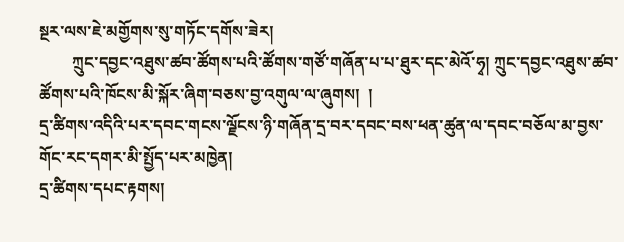སྔར་ལས་ཇེ་མགྱོགས་སུ་གཏོང་དགོས་ཟེར།
        ཀྲུང་དབྱང་འཐུས་ཚབ་ཚོགས་པའི་ཚོགས་གཙོ་གཞོན་པ་པ་ཐུར་དང་མེའོ་ཧྭ། ཀྲུང་དབྱང་འཐུས་ཚབ་ཚོགས་པའི་ཁོངས་མི་སྐོར་ཞིག་བཅས་བྱ་འགུལ་ལ་ཞུགས།  །
དྲ་ཚིགས་འདིའི་པར་དབང་གངས་ལྗོངས་ཉི་གཞོན་དྲ་བར་དབང་བས་ཕན་ཚུན་ལ་དབང་བཅོལ་མ་བྱས་གོང་རང་དགར་མི་སྤྱོད་པར་མཁྱེན།
དྲ་ཚིགས་དཔང་རྟགས།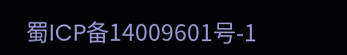蜀ICP备14009601号-1